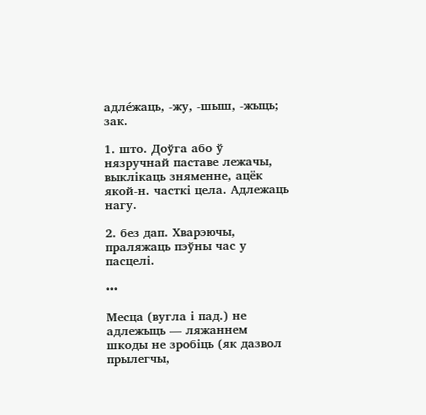адле́жаць, ‑жу, ‑шыш, ‑жыць; зак.

1. што. Доўга або ў нязручнай паставе лежачы, выклікаць зняменне, ацёк якой‑н. часткі цела. Адлежаць нагу.

2. без дап. Хварэючы, праляжаць пэўны час у пасцелі.

•••

Месца (вугла і пад.) не адлежыць — ляжаннем шкоды не зробіць (як дазвол прылегчы,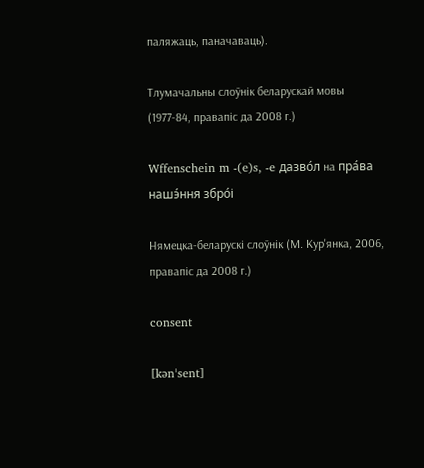паляжаць, паначаваць).

Тлумачальны слоўнік беларускай мовы (1977-84, правапіс да 2008 г.)

Wffenschein m -(e)s, -e дазво́л на пра́ва нашэ́ння збро́і

Нямецка-беларускі слоўнік (М. Кур'янка, 2006, правапіс да 2008 г.)

consent

[kənˈsent]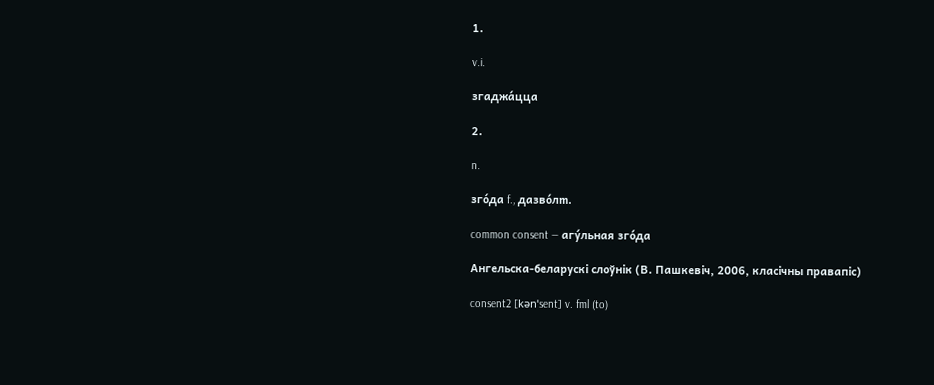1.

v.i.

згаджа́цца

2.

n.

зго́да f., дазво́лm.

common consent — агу́льная зго́да

Ангельска-беларускі слоўнік (В. Пашкевіч, 2006, класічны правапіс)

consent2 [kənˈsent] v. fml (to)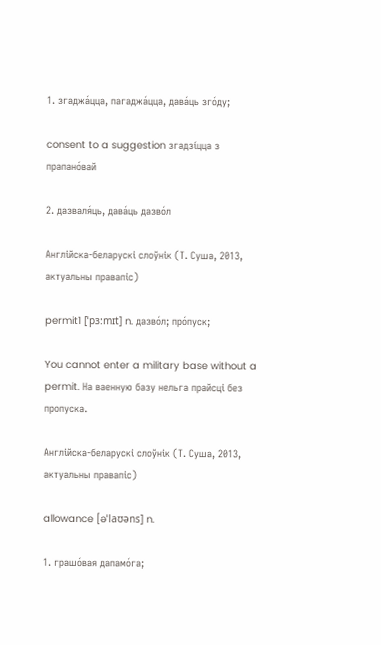1. згаджа́цца, пагаджа́цца, дава́ць зго́ду;

consent to a suggestion згадзі́цца з прапано́вай

2. дазваля́ць, дава́ць дазво́л

Англійска-беларускі слоўнік (Т. Суша, 2013, актуальны правапіс)

permit1 [ˈpɜ:mɪt] n. дазво́л; про́пуск;

You cannot enter a military base without a permit. На ваенную базу нельга прайсці без пропуска.

Англійска-беларускі слоўнік (Т. Суша, 2013, актуальны правапіс)

allowance [əˈlaʊəns] n.

1. грашо́вая дапамо́га;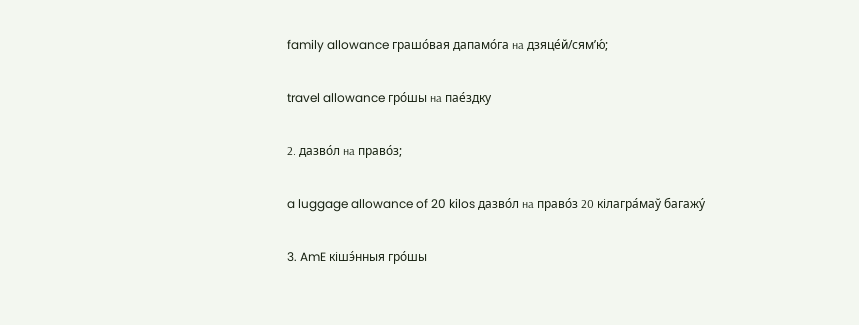family allowance грашо́вая дапамо́га на дзяце́й/сям’ю́;

travel allowance гро́шы на пае́здку

2. дазво́л на право́з;

a luggage allowance of 20 kilos дазво́л на право́з 20 кілагра́маў багажу́

3. AmE кішэ́нныя гро́шы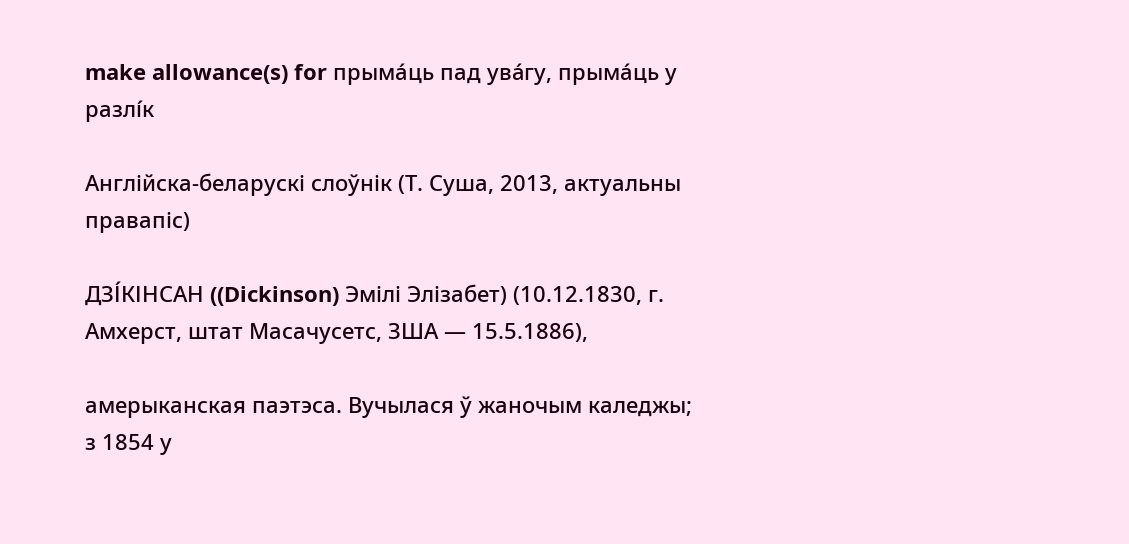make allowance(s) for прыма́ць пад ува́гу, прыма́ць у разлі́к

Англійска-беларускі слоўнік (Т. Суша, 2013, актуальны правапіс)

ДЗІ́КІНСАН ((Dickinson) Эмілі Элізабет) (10.12.1830, г. Амхерст, штат Масачусетс, ЗША — 15.5.1886),

амерыканская паэтэса. Вучылася ў жаночым каледжы; з 1854 у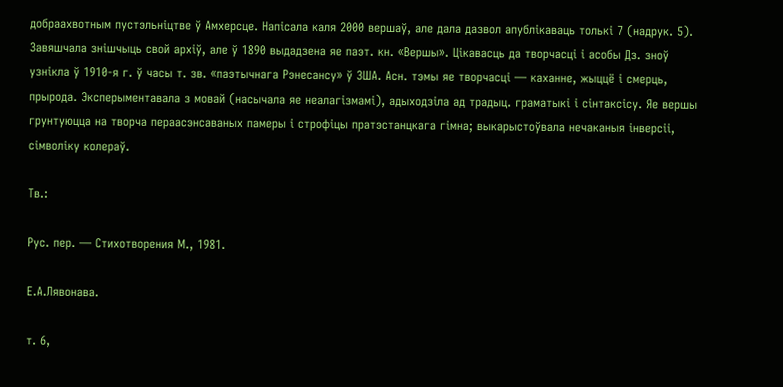добраахвотным пустэльніцтве ў Амхерсце. Напісала каля 2000 вершаў, але дала дазвол апублікаваць толькі 7 (надрук. 5). Завяшчала знішчыць свой архіў, але ў 1890 выдадзена яе паэт. кн. «Вершы». Цікавасць да творчасці і асобы Дз. зноў узнікла ў 1910-я г. ў часы т. зв. «паэтычнага Рэнесансу» ў ЗША. Асн. тэмы яе творчасці — каханне, жыццё і смерць, прырода. Эксперыментавала з мовай (насычала яе неалагізмамі), адыходзіла ад традыц. граматыкі і сінтаксісу. Яе вершы грунтуюцца на творча пераасэнсаваных памеры і строфіцы пратэстанцкага гімна; выкарыстоўвала нечаканыя інверсіі, сімволіку колераў.

Тв.:

Рус. пер. — Стихотворения М., 1981.

Е.А.Лявонава.

т. 6,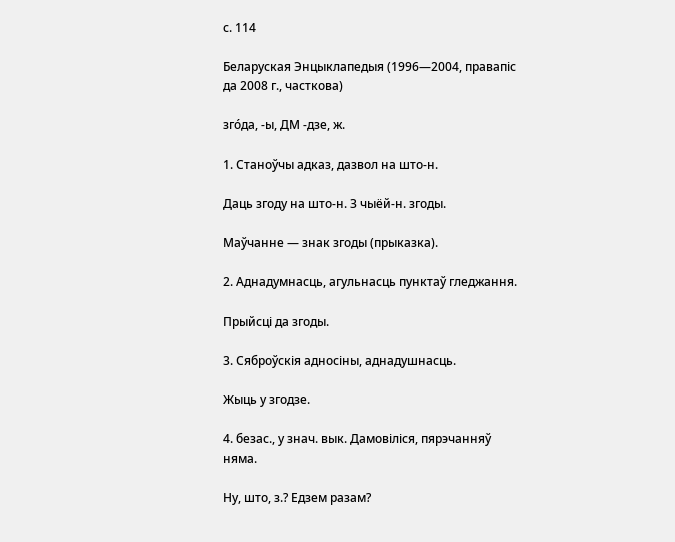с. 114

Беларуская Энцыклапедыя (1996—2004, правапіс да 2008 г., часткова)

зго́да, -ы, ДМ -дзе, ж.

1. Станоўчы адказ, дазвол на што-н.

Даць згоду на што-н. З чыёй-н. згоды.

Маўчанне — знак згоды (прыказка).

2. Аднадумнасць, агульнасць пунктаў гледжання.

Прыйсці да згоды.

3. Сяброўскія адносіны, аднадушнасць.

Жыць у згодзе.

4. безас., у знач. вык. Дамовіліся, пярэчанняў няма.

Ну, што, з.? Едзем разам?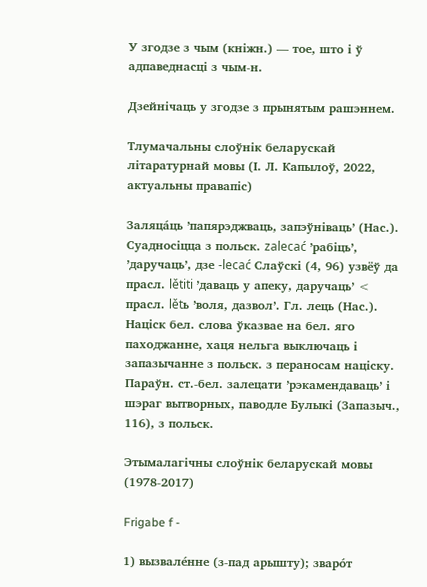У згодзе з чым (кніжн.) — тое, што і ў адпаведнасці з чым-н.

Дзейнічаць у згодзе з прынятым рашэннем.

Тлумачальны слоўнік беларускай літаратурнай мовы (І. Л. Капылоў, 2022, актуальны правапіс)

Заляца́ць ’папярэджваць, запэўніваць’ (Нас.). Суадносіцца з польск. zalecać ’рабіць’, ’даручаць’, дзе ‑lecać Слаўскі (4, 96) узвёў да прасл. lětiti ’даваць у апеку, даручаць’ < прасл. lětь ’воля, дазвол’. Гл. лець (Нас.). Націск бел. слова ўказвае на бел. яго паходжанне, хаця нельга выключаць і запазычанне з польск. з пераносам націску. Параўн. ст.-бел. залецати ’рэкамендаваць’ і шэраг вытворных, паводле Булыкі (Запазыч., 116), з польск.

Этымалагічны слоўнік беларускай мовы (1978-2017)

Frigabe f -

1) вызвале́нне (з-пад арышту); зваро́т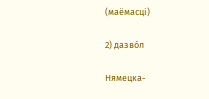(маёмасці)

2) дазво́л

Нямецка-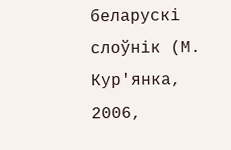беларускі слоўнік (М. Кур'янка, 2006,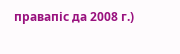правапіс да 2008 г.)